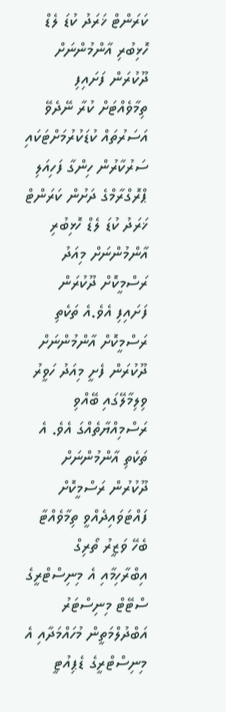ކަރަންޓް ޚަރަދު ކުޑަ ލެޑް ހޮޅިބުރި އާންމުންނަށް ދޫކުރަން ފަށައިފި
ތިމާވެއްޓަށް ކުރާ ނޭދެވޭ އަސަރުތައް ކުޑަކުރުމަށްޓަކައި ސަރުކާރުން ހިންގާ ފަހިއަލި ޕްރޮގްރާމްގެ ދަށުން ކަރަންޓް ޚަރަދު ކުޑަ ލެޑް ހޮޅިބުރި އާންމުންނަށް މިއަދު ރަސްމީކޮށް ދޫކުރަން ފަށައިފި އެވެ.އެ ތަކެތި ރަސްމީކޮށް އާންމުންނަށް ދޫކުރަން ފެށީ މިއަދު ހަވީރު ވިލިމާލޭގައި ބޭއްވި ރަސްމިއްޔާތެއްގަ އެވެ. އެ ތަކެތި އާންމުންނަށް ދޫކުރުން ރަސްމީކޮށް ފައްޓަވައިދެއްވީ ތިމާވެއްޓާ ބެހޭ ވަޒީރު ތޯރިގް އިބްރާހިމާއި އެ މިނިސްޓްރީގެ ސްޓޭޓް މިނިސްޓަރު އަބްދުލްމަތީން މުހައްމަދާއި އެ މިނިސްޓްރީގެ ޑެޕިއުޓީ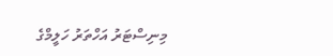މިނިސްޓަރު އަހްތަރު ހަލީމްގެ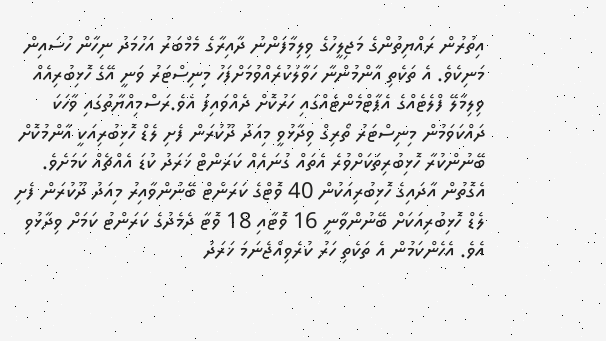އިތުރުން ރައްޔިތުންގެ މަޖިލީހުގެ ވިލިމާފަންނު ދާއިރާގެ މެމްބަރު އަހުމަދު ނިހާން ހުސައިން މަނިކެވެ. އެ ތަކެތި އާންމުންނާ ހަވާލުކުރެއްވުމަށްފަހު މިނިސްޓަރު ވަނީ އޭގެ ހޮޅިބުރިއެއް ވިލިމާލޭ ފްލެޓެއްގެ އެޕާޓްމެންޓެއްގައި ހަރުކޮށް ދެއްވައިފަ އެވެ.ރަސްމިއްޔާތުގައި ވާހަކަ ދައްކަވަމުން މިނިސްޓަރު ތޯރިގް ވިދާޅުވީ މިއަދު ދޫކުރަން ފެށި ލެޑް ހޮޅިބުރިއަކީ އާންމުކޮށް ބޭނުންކުރާ ހޮޅިބުރިތަކަށްވުރެ އެތައް ގުނައެއް ކަރަންޓް ޚަރަދު ކުޑަ އެއްޗެއް ކަމަށެވެ. އެގޮތުން އާދައިގެ ހޮޅިބުރިއަކުން 40 ވޮޓްގެ ކަރަންޓް ބޭނުންވާއިރު މިއަދު ދޫކުރަން ފެށި ލެޑް ހޮޅިބުރިއަކަށް ބޭނުންވާނީ 16 ވޮޓާއި 18 ވޮޓާ ދެމެދުގެ ކަރަންޓު ކަމަށް ވިދާޅުވި އެވެ. އެހެންކަމުން އެ ތަކެތި ހަރު ކުރެވިއްޖެނަމަ ޚަރަދު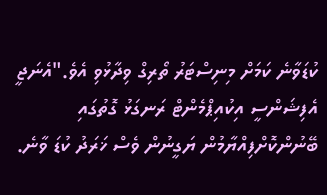ކުޑަވާނެ ކަމަށް މިނިސްޓަރު ތޯރިގް ވިދާޅުވި އެވެ."އެނަޖީ އެފިޝަންސީ އިކުއިޕްމެންޓް ރަނގަޅު ގޮތުގައި ބޭނުންކޮށްފިއްޔާމުން ޔަގީނުން ވެސް ޚަރަދު ކުޑަ ވާނެ.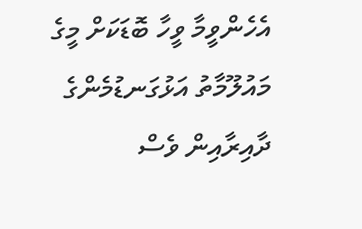އެހެންވީމާ ވީހާ ބޮޑަކަށް މީގެ މައުލޫމާތު އަޅުގަނޑުމެންގެ ދާއިރާއިން ވެސް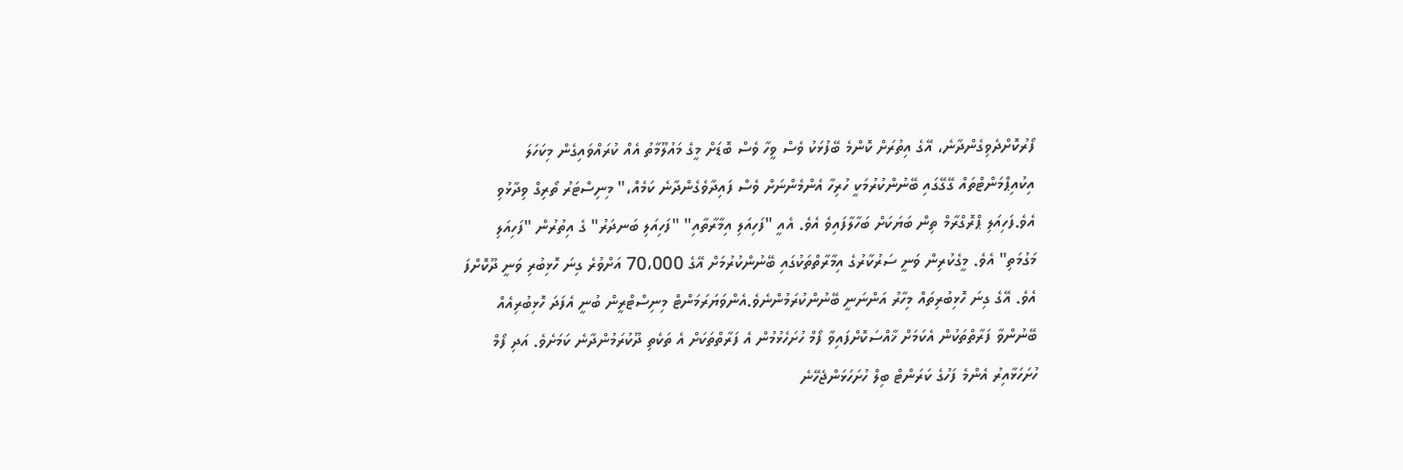ފޯރުކޮށްދެވިގެންދާނެ، އޭގެ އިތުރަށް ކޮންމެ ބޭފުޅަކު ވެސް ވީހާ ވެސް ބޮޑަށް މީގެ މައުލޫމާތު އެއް ކުރައްވައިގެން މިކަހަލަ އިކުއިޕްމަންޓްތައް ގޭގޭގައި ބޭނުންކުރުމަކީ ހުރިހާ އެންމެންނަށް ވެސް ފައިދާވެގެންދާނެ ކަމެއް،" މިނިސްޓަރު ތޯރިގް ވިދާޅުވި އެވެ.ފަހިއަލި ޕްރޮގްރާމް ތިން ބަޔަކަށް ބަހާލާފައިވެ އެވެ. އެއީ "ފަހިއަލި އިމާރާތާއި" "ފަހިއަލި ބަނދަރު" ގެ އިތުރުން "ފަހިއަލި މަގުމަތި" އެވެ. މީގެކުރިން ވަނީ ސަރުކާރުގެ އިމާރާތްތަކުގައި ބޭނުންކުރުމަށް އޭގެ 70،000 އަށްވުރެ ގިނަ ހޮޅިބުރި ވަނީ ދޫކޮށްފަ އެވެ. އޭގެ ގިނަ ހޮޅިބުރިތައް މިހާރު އަންނަނީ ބޭނުންކުރަމުންނެވެ.އެންވަޔަރަމަންޓް މިނިސްޓްރީން ބުނީ އެފަދަ ހޮޅިބުރިއެއް ބޭނުންވާ ފަރާތްތަކުން އެކަމަށް ޚާއްސަކޮށްފައިވާ ފޯމް ހުށަހެޅުމުން އެ ފަރާތްތަކަށް އެ ތަކެތި ދޫކުރަމުންދާނެ ކަމަށެވެ. އަދި ފޯމް ހުށަހަޅާއިރު އެންމެ ފަހުގެ ކަރަންޓް ބިލް ހުށަހަޅަންޖެހޭނެ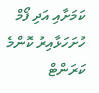ކަމަށާއި އަދި ފޯމް ހުށަހަޅާއިރު ކޮންމެ ކަރަންޓް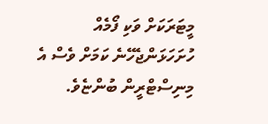މީޓަރަކަށް ވަކި ފޯމެއް ހުށަހަޅަންޖެހޭނެ ކަމަށް ވެސް އެ މިނިސްޓްރީން ބުންޏެވެ.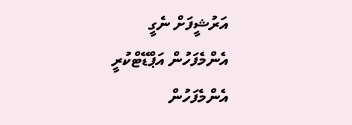އަރުޝީފަށް ނެގީ
އެންމެފަހުން އަޕްޑޭޓްކުރީ
އެންމެފަހުން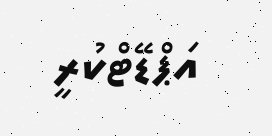އަޕްޑޭޓްކުރީ